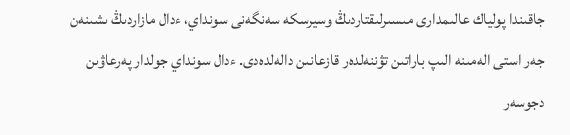جاقىندا پولياك عالىمدارى مىسىرلىقتاردىڭ وسيرسكە سەنگەنى سونداي، ءدال مازاردىڭ ىشىنەن جەر استى الەمىنە الىپ باراتىن تۋننەلدەر قازعانىن دالەلدەدى. ءدال سونداي جولدار پەرعاۋىن دجوسەر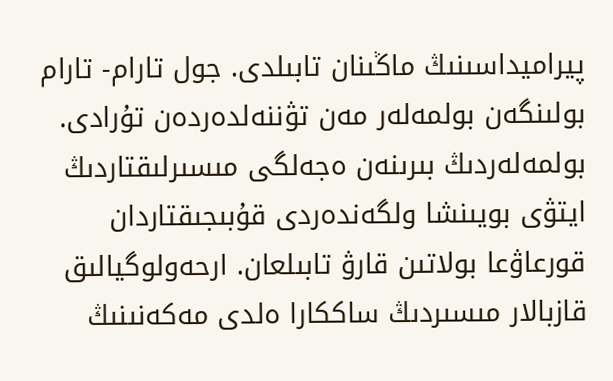پيراميداسىنىڭ ماڭىنان تابىلدى. جول تارام- تارام بولىنگەن بولمەلەر مەن تۋننەلدەردەن تۇرادى. بولمەلەردىڭ بىرىنەن ەجەلگى مىسىرلىقتاردىڭ ايتۋى بويىنشا ولگەندەردى قۇبىجىقتاردان قورعاۋعا بولاتىن قارۋ تابىلعان. ارحەولوگيالىق قازبالار مىسىردىڭ ساككارا ەلدى مەكەنىنىڭ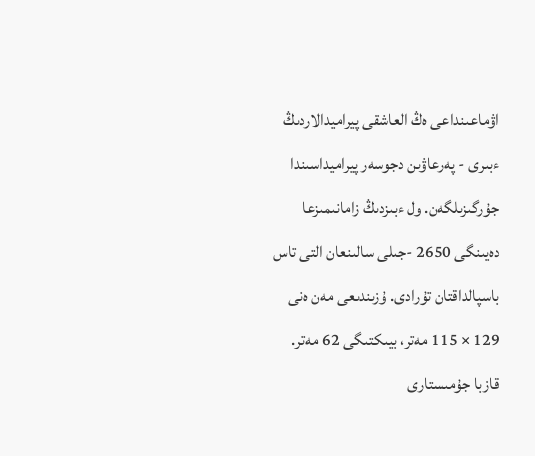اۋماعىنداعى ەڭ العاشقى پيراميدالاردىڭ ءبىرى - پەرعاۋىن دجوسەر پيراميداسىندا جۇرگىزىلگەن. ول ءبىزدىڭ زامانىمىزعا دەيىنگى 2650 -جىلى سالىنعان التى تاس باسپالداقتان تۇرادى. ۇزىندىعى مەن ەنى 129 × 115 مەتر، بيىكتىگى 62 مەتر. قازبا جۇمىستارى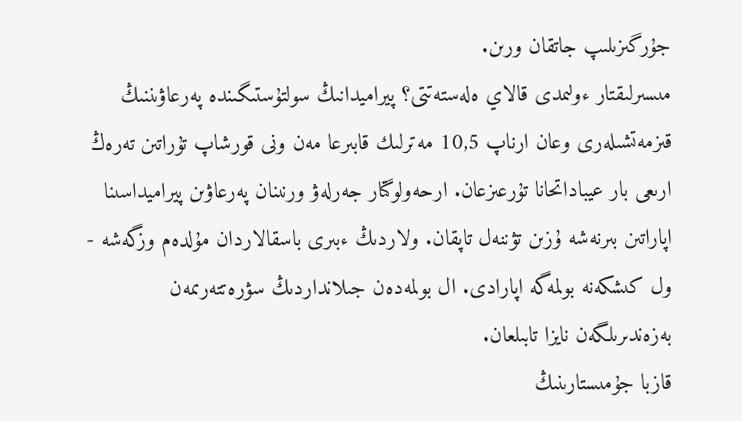جۇرگىزىلىپ جاتقان ورىن.
مىسىرلىقتار ءولىمدى قالاي ەلەستەتتى؟ پيراميدانىڭ سولتۇستىگىندە پەرعاۋىننىڭ قىزمەتشىلەرى وعان ارناپ 10,5 مەترلىك قابىرعا مەن ونى قورشاپ تۇراتىن تەرەڭ ارىعى بار عيباداتحانا تۇرعىزعان. ارحەولوگتار جەرلەۋ ورنىنان پەرعاۋىن پيراميداسىنا اپاراتىن بىرنەشە ۇزىن تۋننەل تاپقان. ولاردىڭ ءبىرى باسقالاردان مۇلدەم وزگەشە - ول كىشكەنە بولمەگە اپارادى. ال بولمەدەن جىلانداردىڭ سۋرەتتەرىمەن بەزەندىرىلگەن نايزا تابىلعان.
قازبا جۇمىستارىنىڭ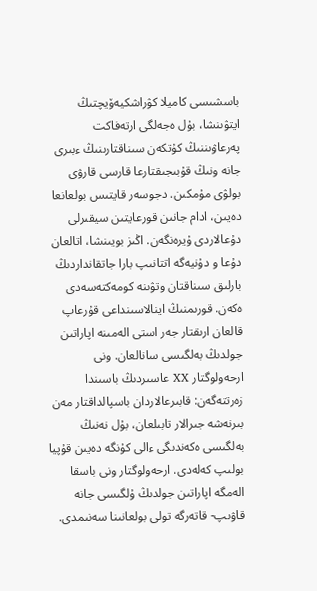باسشىسى كاميلا كۋراشكيەۆيچتىڭ ايتۋىنشا، بۇل ەجەلگى ارتەفاكت پەرعاۋىننىڭ كۇتكەن سىناقتارىنىڭ ءبىرى جانە ونىڭ قۇبىجىقتارعا قارسى قارۋى بولۋى مۇمكىن. دجوسەر قايتىس بولعانعا دەيىن، ادام جانىن قورعايتىن سيقىرلى دۇعالاردى ۇيرەنگەن. اڭىز بويىنشا، اتالعان دۇعا و دۇنيەگە اتتانىپ بارا جاتقانداردىڭ بارلىق سىناقتان وتۋىنە كومەكتەسەدى ەكەن. قورىمنىڭ اينالاسىنداعى قۇرعاپ قالعان ارىقتار جەر استى الەمىنە اپاراتىن جولدىڭ بەلگىسى سانالعان. ونى ارحەولوگتار XX عاسىردىڭ باسىندا زەرتتەگەن: قابىرعالاردان باسپالداقتار مەن بىرنەشە جىرالار تابىلعان، بۇل نەنىڭ بەلگىسى ەكەندىگى ءالى كۇنگە دەيىن قۇپيا بولىپ كەلەدى. ارحەولوگتار ونى باسقا الەمگە اپاراتىن جولدىڭ ۇلگىسى جانە قاۋىپ- قاتەرگە تولى بولعانىنا سەنىمدى.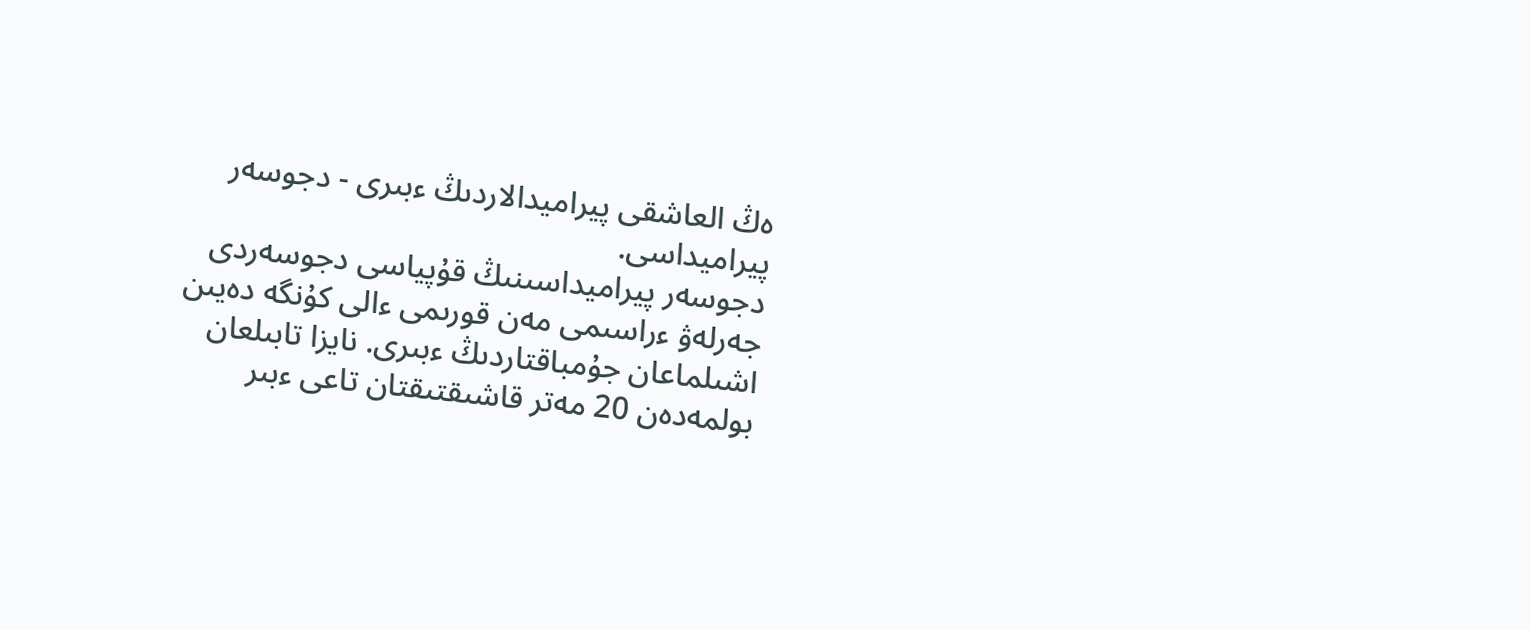ەڭ العاشقى پيراميدالاردىڭ ءبىرى - دجوسەر پيراميداسى.
دجوسەر پيراميداسىنىڭ قۇپياسى دجوسەردى جەرلەۋ ءراسىمى مەن قورىمى ءالى كۇنگە دەيىن اشىلماعان جۇمباقتاردىڭ ءبىرى. نايزا تابىلعان بولمەدەن 20 مەتر قاشىقتىقتان تاعى ءبىر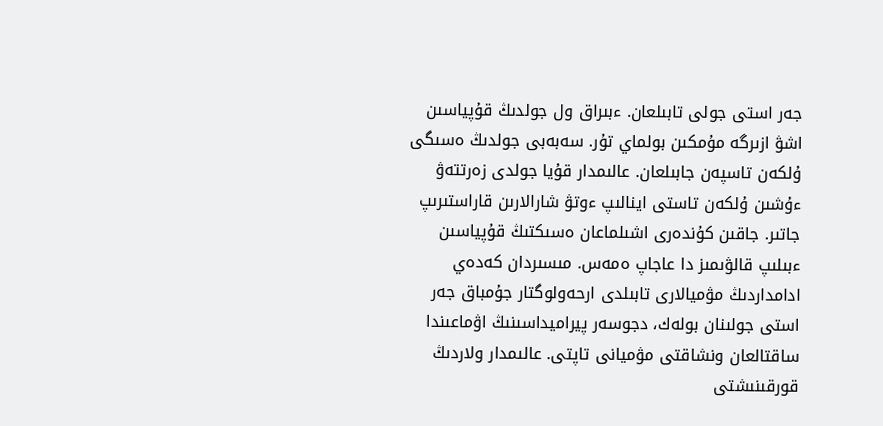جەر استى جولى تابىلعان. ءبىراق ول جولدىڭ قۇپياسىن اشۋ ازىرگە مۇمكىن بولماي تۇر. سەبەبى جولدىڭ ەسىگى ۇلكەن تاسپەن جابىلعان. عالىمدار قۇيا جولدى زەرتتەۋ ءۇشىن ۇلكەن تاستى اينالىپ ءوتۋ شارالارىن قاراستىرىپ جاتىر. جاقىن كۇندەرى اشىلماعان ەسىكتىڭ قۇپياسىن ءبىلىپ قالۋىمىز دا عاجاپ ەمەس. مىسىردان كەدەي ادامداردىڭ مۋميالارى تابىلدى ارحەولوگتار جۇمباق جەر استى جولىنان بولەك، دجوسەر پيراميداسىنىڭ اۋماعىندا ساقتالعان ونشاقتى مۋميانى تاپتى. عالىمدار ولاردىڭ قورقىنىشتى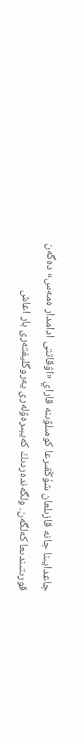جاعدايىنا جانە قازىلعان شۇڭقىرعا كومىلۋىنە قاراي «اۋقاتتى ادامدار ەمەس» دەگەن قورىتىندىعا كەلگەن. ولگەندەردىڭ كەيبىرەۋلەرى يەروگليفتەرى بار اعاش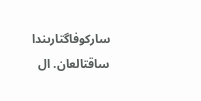ساركوفاگتارىندا ساقتالعان. ال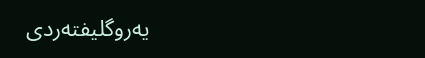يەروگليفتەردى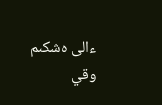ءالى ەشكىم وقي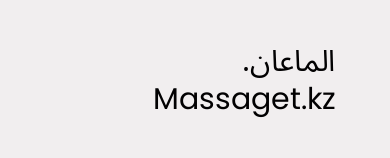الماعان.
Massaget.kz